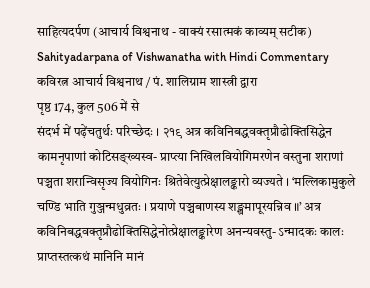साहित्यदर्पण (आचार्य विश्वनाथ - वाक्यं रसात्मकं काव्यम् सटीक)
Sahityadarpana of Vishwanatha with Hindi Commentary
कविरत्न आचार्य विश्वनाथ / पं. शालिग्राम शास्त्री द्वारा
पृष्ठ 174, कुल 506 में से
संदर्भ में पढ़ेंचतुर्थः परिच्छेदः । २१९ अत्र कविनिबद्धवक्तृप्रौढोक्तिसिद्धेन कामनृपाणां कोटिसङ्ख्यस्व- प्राप्त्या निखिलवियोगिमरणेन वस्तुना शराणां पञ्चता शरान्विसृज्य वियोगिनः श्रितेवेत्युत्प्रेक्षालङ्कारो व्यज्यते । ‘मल्लिकामुकुले चण्डि भाति गुञ्जन्मधुव्रतः । प्रयाणे पञ्चबाणस्य शङ्खमापूरयन्निव ॥’ अत्र कविनिबद्धवक्तृप्रौढोक्तिसिद्धेनोत्प्रेक्षालङ्कारेण अनन्यवस्तु- ऽन्मादकः कालः प्राप्तस्तत्कथं मानिनि मानं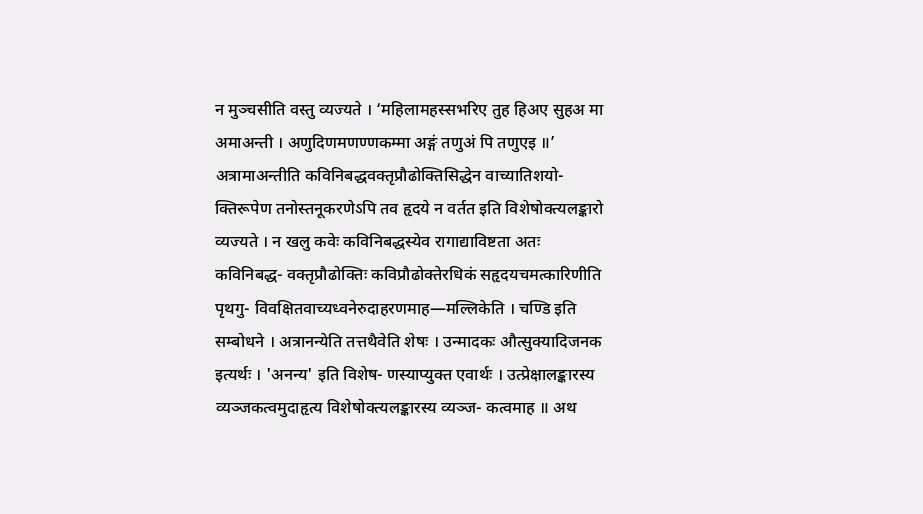न मुञ्चसीति वस्तु व्यज्यते । ‘महिलामहस्सभरिए तुह हिअए सुहअ मा अमाअन्ती । अणुदिणमणण्णकम्मा अङ्गं तणुअं पि तणुएइ ॥’ अत्रामाअन्तीति कविनिबद्धवक्तृप्रौढोक्तिसिद्धेन वाच्यातिशयो- क्तिरूपेण तनोस्तनूकरणेऽपि तव हृदये न वर्तत इति विशेषोक्त्यलङ्कारो व्यज्यते । न खलु कवेः कविनिबद्धस्येव रागाद्याविष्टता अतः कविनिबद्ध- वक्तृप्रौढोक्तिः कविप्रौढोक्तेरधिकं सहृदयचमत्कारिणीति पृथगु- विवक्षितवाच्यध्वनेरुदाहरणमाह—मल्लिकेति । चण्डि इति सम्बोधने । अत्रानन्येति तत्तथैवेति शेषः । उन्मादकः औत्सुक्यादिजनक इत्यर्थः । 'अनन्य' इति विशेष- णस्याप्युक्त एवार्थः । उत्प्रेक्षालङ्कारस्य व्यञ्जकत्वमुदाहृत्य विशेषोक्त्यलङ्कारस्य व्यञ्ज- कत्वमाह ॥ अथ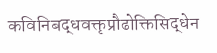कविनिबद्धवक्तृप्रौढोक्तिसिद्धेन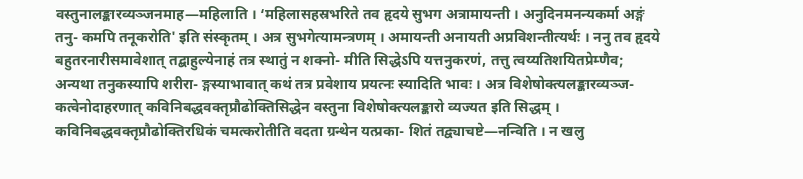वस्तुनालङ्कारव्यञ्जनमाह—महिलाति । ‘महिलासहस्रभरिते तव हृदये सुभग अत्रामायन्ती । अनुदिनमनन्यकर्मा अङ्गं तनु- कमपि तनूकरोति' इति संस्कृतम् । अत्र सुभगेत्यामन्त्रणम् । अमायन्ती अनायती अप्रविशन्तीत्यर्थः । ननु तव हृदये बहुतरनारीसमावेशात् तद्बाहुल्येनाहं तत्र स्थातुं न शक्नो- मीति सिद्धेऽपि यत्तनुकरणं, तत्तु त्वय्यतिशयितप्रेम्णैव; अन्यथा तनुकस्यापि शरीरा- ङ्गस्याभावात् कथं तत्र प्रवेशाय प्रयत्नः स्यादिति भावः । अत्र विशेषोक्त्यलङ्कारव्यञ्ज- कत्वेनोदाहरणात् कविनिबद्धवक्तृप्रौढोक्तिसिद्धेन वस्तुना विशेषोक्त्यलङ्कारो व्यज्यत इति सिद्धम् । कविनिबद्धवक्तृप्रौढोक्तिरधिकं चमत्करोतीति वदता ग्रन्थेन यत्प्रका- शितं तद्व्याचष्टे—नन्विति । न खलु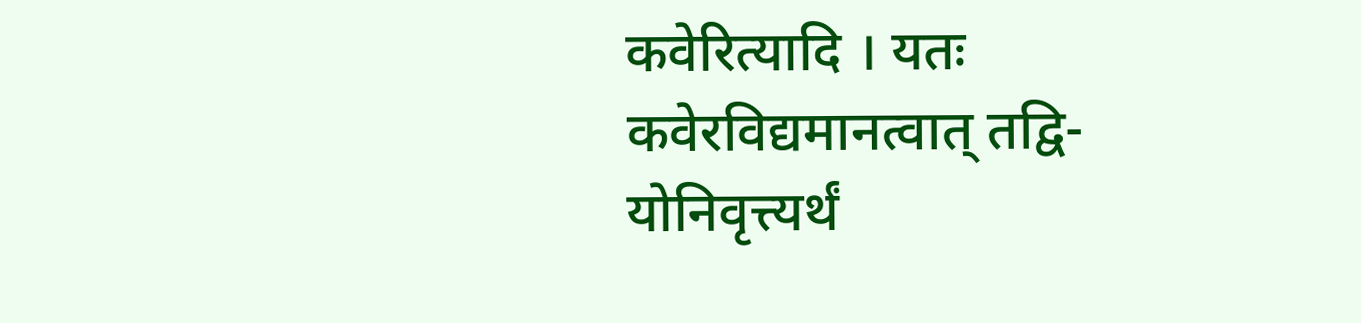कवेरित्यादि । यतः कवेरविद्यमानत्वात् तद्वि- योनिवृत्त्यर्थं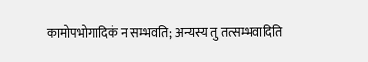कामोपभोगादिकं न सम्भवति; अन्यस्य तु तत्सम्भवादिति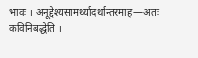भावः । अनूद्देश्यसामर्थ्यादर्थान्तरमाह—अतः कविनिबद्धेति ।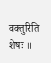वक्तुरिति शेषः ॥